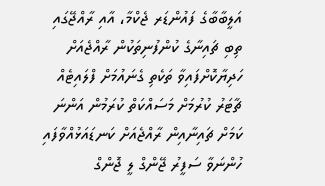އަލީބާބާގެ ފައުންޑަރ ޖެކްމާ، އާއި ރާއްޖޭގައި ތިބި ޗައިނާގެ ކުންފުނިތަކުން ރާއްޖެއަށް ހަދިޔާކޮށްފައިވާ ތަކެތި ގެނައުމަށް ފްލައިޓެއް ޗާޓަރު ކުރުމަށް މަސައްކަތް ކުރަމުން އަންނަ ކަމަށް ޗައިނާއިން ރާއްޖެއަށް ކަނޑައަޅުއްވާފައި ހުންނަވާ ސަފީރު ޖޭންގް ލީ ޖޮންގް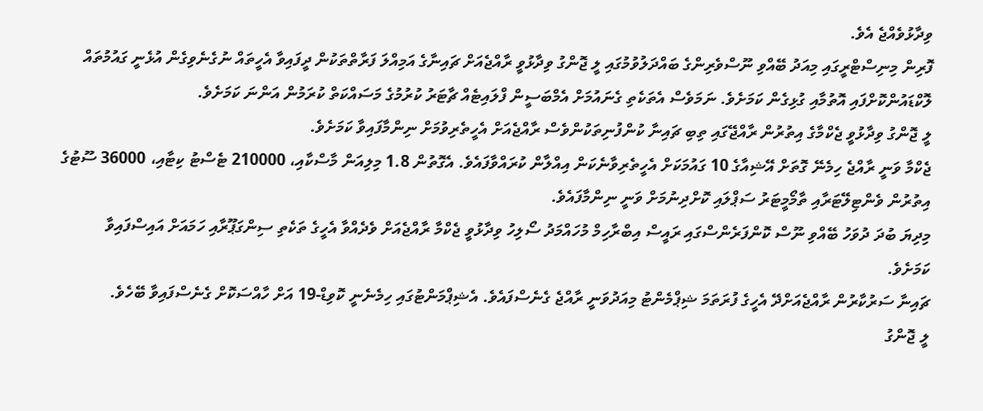ވިދާޅުވެއްޖެ އެވެ.
ފޮރިން މިނިސްޓްރީގައި މިއަދު ބޭއްވި ނޫސްވެރިންގެ ބައްދަލުވުމުގައި ލީ ޖޮންގު ވިދާޅުވީ ރާއްޖެއަށް ޗައިނާގެ އަމިއްލަ ފަރާތްތަކުން ދީފައިވާ އެހީތައް ނުގެނެވިގެން އުޅެނީ ގައުމުތައް ލޮކްޑައުންކޮށްފައި އޮތުމާއި ގުޅިގެން ކަމަށެވެ. ނަމަވެސް އެތަކެތި ގެނައުމަށް އެމްބަސީން ފްލައިޓެއް ޗާޓަރު ކުރުމުގެ މަސައްކަތް ކުރަމުން އަންނަ ކަމަށެވެ.
ލީ ޖޮންގު ވިދާޅުވީ ޖެކްމާގެ އިތުރުން ރާއްޖޭގައި ތިބި ޗައިނާ ކުންފުނިތަކުންވެސް ރާއްޖެއަށް އެހީތެރިވުމަށް ނިންމާފައިވާ ކަމަށެވެ.
ޖެކްމާ ވަނީ ރާއްޖެ ހިމެނޭ ގޮތަށް އޭޝިއާގެ 10 ގައުމަކަށް އެހީތެރިވާނެކަން އިއްލާން ކުރައްވާފައެވެ. އެގޮތުން 1.8 މިލިއަން މާސްކާއި، 210000 ޓެސްޓު ކިޓާއި، 36000 ސޫޓުގެ އިތުރުން ވެންޓިލޭޓަރާއި ތާމޯމީޓަރު ސަޕްލައި ކޮށްދިނުމަށް ވަނީ ނިންމާފައެވެ.
މިދިޔަ ބުދަ ދުވަހު ބޭއްވި ނޫސް ކޮންފަރެންސްގައި ރައީސް އިބްރާހިމް މުހައްމަދު ސޯލިހު ވިދާޅުވީ ޖެކްމާ ރާއްޖެއަށް ވެދެއްވާ އެހީގެ ތަކެތި ސިންގަޕޫރާއި ހަމައަށް އައިސްފައިވާ ކަމަށެވެ.
ޗައިނާ ސަރުކާރުން ރާއްޖެއަށްދޭ އެހީގެ ފުރަތަމަ ޝިޕްމެންޓު މިއަދުވަނީ ރާއްޖެ ގެނެސްފައެވެ. އެޝިޕްމަންޓުގައި ހިމެނެނީ ކޮވިޑް-19 އަށް ހާއްސަކޮށް ގެނެސްފައިވާ ބޭހެވެ.
ލީ ޖޮންގު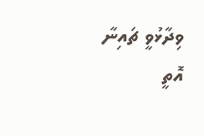ވިދާޅުވީ ޗައިނާ އޮތީ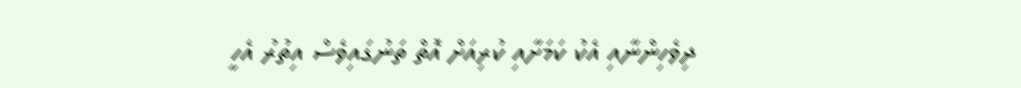ދިވެހިންނާއި އެކު ކަމަށާއި ކުރިއަށް އޮތް ތަނުގައިވެސް އިތުރު އެހީ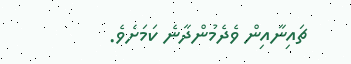ޗައިނާއިން ވެދެމުންދާނެ ކަމަށެވެ.